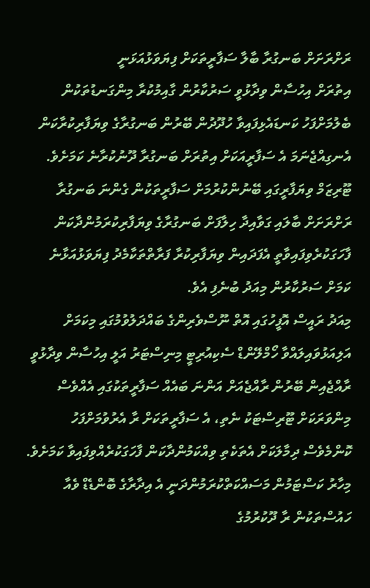ރަށްރަށަށް ބަނގުރާ ބާލާ ސަފާރީތަކަށް ފިޔަވަޅުއަޅަނީ
އިތުރަށް އިހުސާން ވިދާޅުވީ ސަރުކާރުން ގާއިމުކުރާ މިންގަނޑުތަކުން ބެލުމަށްފަހު ކަނޑައެޅިފައިވާ ހުދޫދުން ބޭރުން ބަނގުރާގެ ވިޔަފާރިކުރާކަން އެނގިއްޖެނަމަ އެ ސަފާރީއަކަށް އިތުރަށް ބަނގުރާ ދޫނުކުރާނެ ކަމަށެވެ.
ޓޫރިޒަމް ވިޔަފާރީގައި ބޭނުންކުރުމަށް ސަފާރީތަކުން ގެންނަ ބަނގުރާ ރަށްރަށަށް ބާލައި ގަވާއިދާ ހިލާފަށް ބަނގުރާގެ ވިޔަފާރިކުރަމުންދާކަން ފާހަގަކުރެވިފައިވާތީ އެފަދައިން ވިޔަފާރިކުރާ ފަރާތްތަކާމެދު ފިޔަވަޅުއަޅާނެ ކަމަށް ސަރުކާރުން މިއަދު ބުނެފި އެވެ.
މިއަދު ރައީސް އޮފީހުގައި އޮތް ނޫސްވެރިންގެ ބައްދަލުވުމުގައި މިކަމަށް އަލިއަޅުވައިލައްވާ ހޯމްލޭންޑް ސެކިއުރިޓީ މިނިސްޓަރު އަލީ އިހުސާން ވިދާޅުވީ ރާއްޖެއިން ބޭރުން ރާއްޖެއަށް އަންނަ ބައެއް ސަފާރީތަކުގައި އެއްވެސް މިންވަރަކަށް ޓޫރިސްޓަކު ނެތި، އެ ސަފާރީތަކަށް ރާ އެރުވުމަށްފަހު ކޮންމެވެސް ދިމާލަކަށް އެތަކެތި ވިއްކަމުންދާކަން ފާހަގަކުރެއްވިފައިވާ ކަމަށެވެ.
މިހާރު ކަސްޓަމުން މަސައްކަތްކުރަމުންދަނީ އެ އިދާރާގެ ބޮންޑެޑް ވެއާ ހައުސްތަކުން ރާ ދޫކުރުމުގެ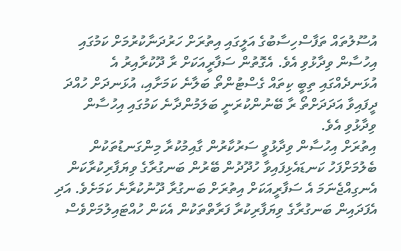އުސޫލުތައް ތަފާސްހިސާބުގެ އަލީގައި އިތުރަށް ހަރުދަނާކުރުމަށް ކަމުގައި އިހުސާން ވިދާޅުވި އެވެ. އެގޮތުން ސަފާރީއަކަށް ރާ ދޫކުރާއިރު އެ އުޅަނދެއްގައި ތިބީ ކިތައް ގެސްޓުންތޯ ބަލާނެ ކަމަށާއި، އުޅަނދަށް ހުއްދަ ދީފައިވާ އަދަދަށްތޯ ރާ ބޭނުންކުރަނީ ބަލަމުންދާނެ ކަމުގައި އިހުސާން ވިދާޅުވި އެވެ.
އިތުރަށް އިހުސާން ވިދާޅުވީ ސަރުކާރުން ގާއިމުކުރާ މިންގަނޑުތަކުން ބެލުމަށްފަހު ކަނޑައެޅިފައިވާ ހުދޫދުން ބޭރުން ބަނގުރާގެ ވިޔަފާރިކުރާކަން އެނގިއްޖެނަމަ އެ ސަފާރީއަކަށް އިތުރަށް ބަނގުރާ ދޫނުކުރާނެ ކަމަށެވެ. އަދި އެފަދައިން ބަނގުރާގެ ވިޔަފާރިކުރާ ފަރާތްތަކުން އެކަން ހުއްޓައިލުމަށްވެސް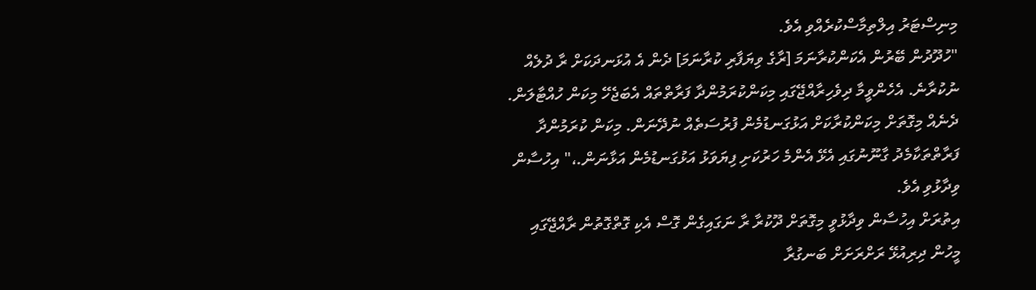މިނިސްޓަރު އިލްތިމާސްކުރެއްވި އެވެ.
"ހުދޫދުން ބޭރުން އެކަންކުރާނަމަ [ރާގެ ވިޔަފާރި ކުރާނަމަ] ދެން އެ އުޅަނދަކަށް ރާ ދުލެއް ނުކުރާނެ. އެހެންވީމާ ދިވެހިރާއްޖޭގައި މިކަންކުރަމުންދާ ފަރާތްތައް އެބަޖެހޭ މިކަން ހުއްޓާލަން. ދެނެއް މިގޮތަށް މިކަންކުރާކަށް އަޅުގަނޑުމެން ފުރުސަތެއް ނުދޭނަން. މިކަން ކުރަމުންދާ ފަރާތްތަކާމެދު ގާނޫނުގައި އެޅޭ އެންމެ ހަރުކަށި ފިޔަވަޅު އަޅުގަނޑުމެން އަޅާނަން.،" އިހުސާން ވިދާޅުވި އެވެ.
އިތުރަށް އިހުސާން ވިދާޅުވީ މިގޮތަށް ދޫކުރާ ރާ ނަގައިގެން ގޮސް އެކި ގޮތްގޮތުން ރާއްޖޭގައި މީހުން ދިރިއުޅޭ ރަށްރަށަށް ބަނގުރާ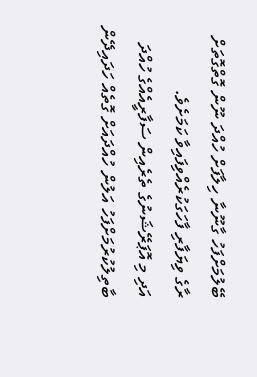ބޭލުމަށްފަހު ގާނޫނާ ހިލާފަށް ހުއްދަ ނޫން ގޮތްގޮތަށް ރާގެ ވިޔަފާރި ފާހަގަކުރެއްވިފައިވާ ކަމަށެވެ.
އަދި މި އޮޕަރޭޝަނުގެ ތެރެއިން ސަފާރީއެއްގެ ހުއްދަ ބާތިލުކުރުމަށްފަހު އަލުން ހުއްދައަށް ގޮތެއް ހަދައިދޭން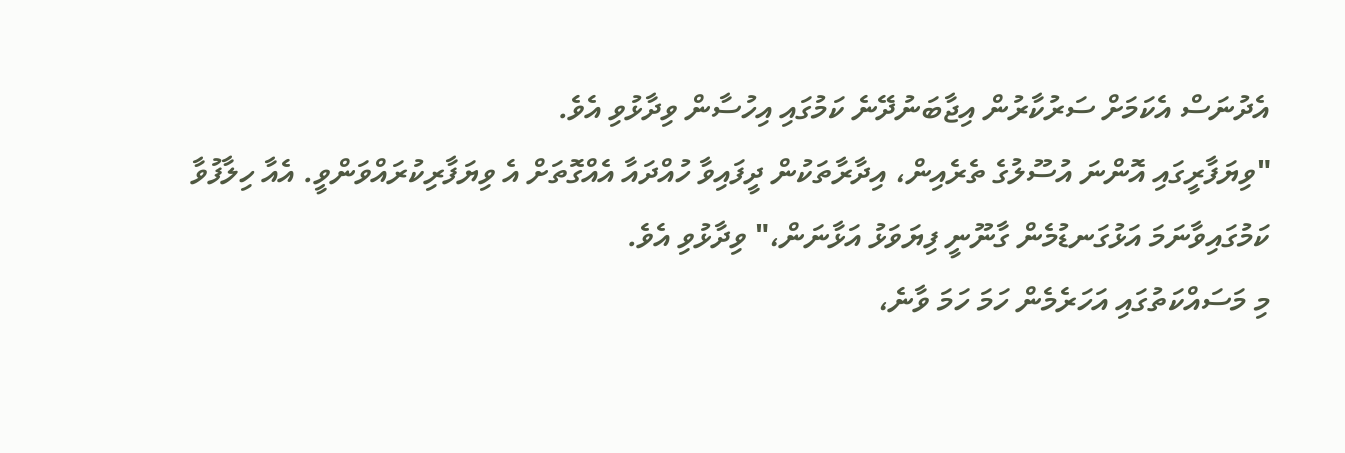އެދުނަސް އެކަމަށް ސަރުކާރުން އިޖާބަނުދޭނެ ކަމުގައި އިހުސާން ވިދާޅުވި އެވެ.
"ވިޔަފާރީގައި އޮންނަ އުސޫލުގެ ތެރެއިން، އިދާރާތަކުން ދީފައިވާ ހުއްދައާ އެއްގޮތަށް އެ ވިޔަފާރިކުރައްވަންވީ. އެއާ ހިލާފުވާ ކަމުގައިވާނަމަ އަޅުގަނޑުމެން ގާނޫނީ ފިޔަވަޅު އަޅާނަން،" ވިދާޅުވި އެވެ.
މި މަސައްކަތުގައި އަހަރެމެން ހަމަ ހަމަ ވާނެ،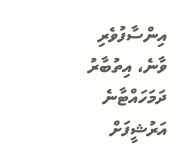އިންސާފުވެރި ވާނެ، އިތުބާރު ދަމަހައްޓާނެ
އަރުޝީފަށް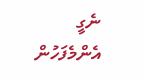ނެގީ
އެންމެފަހުން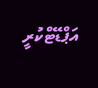އަޕްޑޭޓްކުރީ